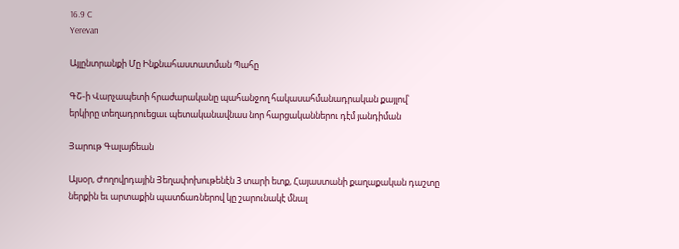16.9 C
Yerevan

Այլընտրանքի Մը Ինքնահաստատման Պահը

ԳՇ‑ի Վարչապետի հրաժարականը պահանջող հակասահմանադրական քայլով՝ երկիրը տեղադրուեցաւ պետականավնաս նոր հարցականներու դէմ յանդիման

Յարութ Գալայճեան

Այսօր, Ժողովրդային Յեղափոխութենէն 3 տարի ետք, Հայաստանի քաղաքական դաշտը ներքին եւ արտաքին պատճառներով կը շարունակէ մնալ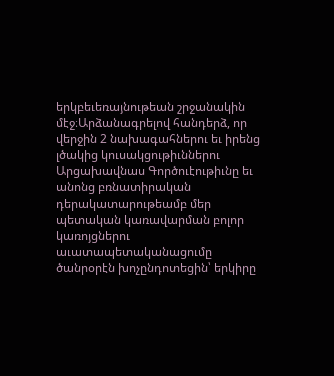երկբեւեռայնութեան շրջանակին մէջ։Արձանագրելով հանդերձ, որ վերջին 2 նախագահներու եւ իրենց լծակից կուսակցութիւններու Արցախավնաս Գործուէութիւնը եւ անոնց բռնատիրական դերակատարութեամբ մեր պետական կառավարման բոլոր կառոյցներու աւատապետականացումը ծանրօրէն խոչընդոտեցին՝ երկիրը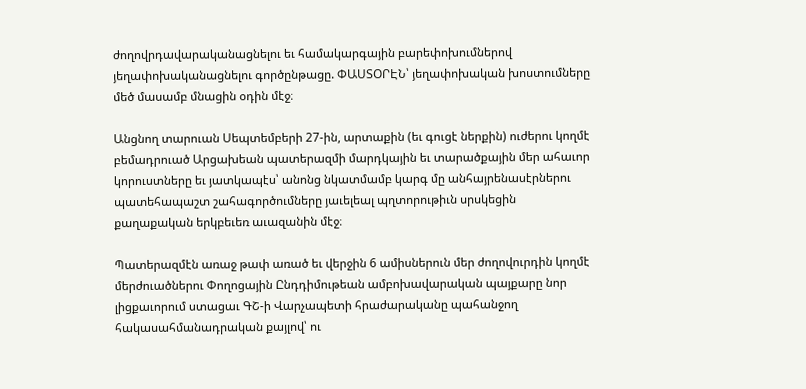ժողովրդավարականացնելու եւ համակարգային բարեփոխումներով յեղափոխականացնելու գործընթացը. ՓԱՍՏՕՐԷՆ՝ յեղափոխական խոստումները մեծ մասամբ մնացին օդին մէջ։

Անցնող տարուան Սեպտեմբերի 27-ին, արտաքին (եւ գուցէ ներքին) ուժերու կողմէ բեմադրուած Արցախեան պատերազմի մարդկային եւ տարածքային մեր ահաւոր կորուստները եւ յատկապէս՝ անոնց նկատմամբ կարգ մը անհայրենասէրներու պատեհապաշտ շահագործումները յաւելեալ պղտորութիւն սրսկեցին քաղաքական երկբեւեռ աւազանին մէջ։

Պատերազմէն առաջ թափ առած եւ վերջին 6 ամիսներուն մեր ժողովուրդին կողմէ մերժուածներու Փողոցային Ընդդիմութեան ամբոխավարական պայքարը նոր լիցքաւորում ստացաւ ԳՇ‑ի Վարչապետի հրաժարականը պահանջող հակասահմանադրական քայլով՝ ու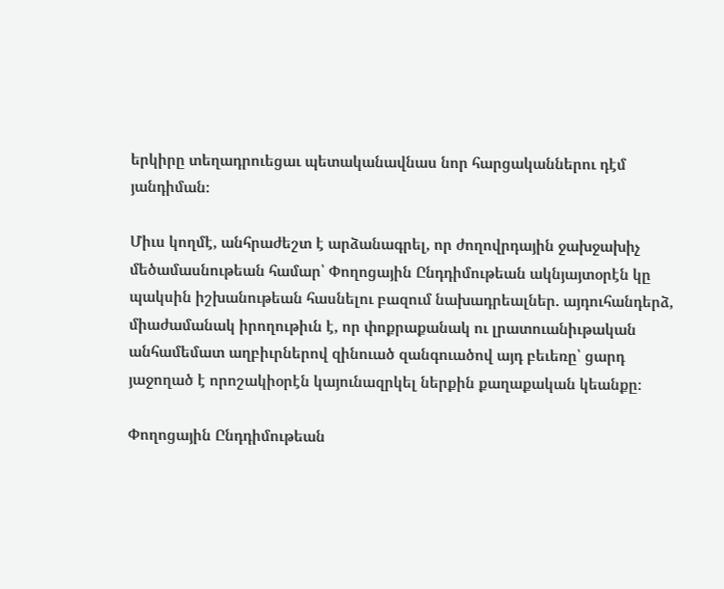երկիրը տեղադրուեցաւ պետականավնաս նոր հարցականներու դէմ յանդիման։

Միւս կողմէ, անհրաժեշտ է արձանագրել, որ ժողովրդային ջախջախիչ մեծամասնութեան համար՝ Փողոցային Ընդդիմութեան ակնյայտօրէն կը պակսին իշխանութեան հասնելու բազում նախադրեալներ. այդուհանդերձ, միաժամանակ իրողութիւն է, որ փոքրաքանակ ու լրատուանիւթական անհամեմատ աղբիւրներով զինուած զանգուածով այդ բեւեռը՝ ցարդ յաջողած է որոշակիօրէն կայունազրկել ներքին քաղաքական կեանքը։

Փողոցային Ընդդիմութեան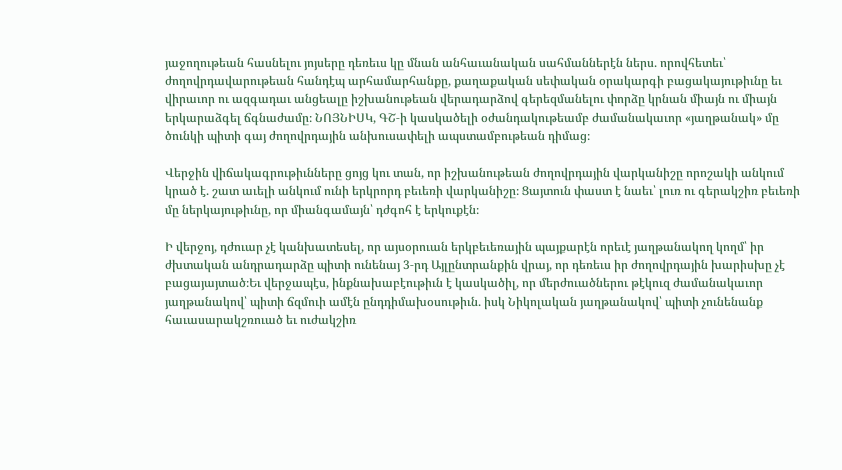յաջողութեան հասնելու յոյսերը դեռեւս կը մնան անհաւանական սահմաններէն ներս. որովհետեւ՝ ժողովրդավարութեան հանդէպ արհամարհանքը, քաղաքական սեփական օրակարգի բացակայութիւնը եւ վիրաւոր ու ազգադաւ անցեալը իշխանութեան վերադարձով գերեզմանելու փորձը կրնան միայն ու միայն երկարաձգել ճգնաժամը։ ՆՈՅՆԻՍԿ, ԳՇ‑ի կասկածելի օժանդակութեամբ ժամանակաւոր «յաղթանակ» մը ծունկի պիտի գայ ժողովրդային անխուսափելի ապստամբութեան դիմաց։

Վերջին վիճակագրութիւնները ցոյց կու տան, որ իշխանութեան ժողովրդային վարկանիշը որոշակի անկում կրած է. շատ աւելի անկում ունի երկրորդ բեւեռի վարկանիշը։ Ցայտուն փաստ է նաեւ՝ լուռ ու գերակշիռ բեւեռի մը ներկայութիւնը, որ միանգամայն՝ դժգոհ է երկուքէն։

Ի վերջոյ, դժուար չէ կանխատեսել, որ այսօրուան երկբեւեռային պայքարէն որեւէ յաղթանակող կողմ՝ իր ժխտական անդրադարձը պիտի ունենայ 3‑րդ Այլընտրանքին վրայ, որ դեռեւս իր ժողովրդային խարիսխը չէ բացայայտած։Եւ վերջապէս, ինքնախաբէութիւն է կասկածիլ, որ մերժուածներու թէկուզ ժամանակաւոր յաղթանակով՝ պիտի ճզմուի ամէն ընդդիմախօսութիւն. իսկ Նիկոլական յաղթանակով՝ պիտի չունենանք հաւասարակշռուած եւ ուժակշիռ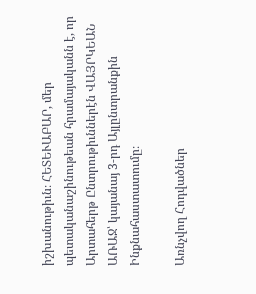իշխանութիւն։ ՀԵՏԵՒԱԲԱՐ, մեր պետականաշինութեան հրամայականն է, որ Արտահերթ Ընտրութիւններէն ՎԱՅՐԿԵԱՆ ԱՌԱՋ՝ կայանայ 3‑րդ Այլընտրանքին Ինքնահաստատումը։

Առնչվող Հոդվածներ